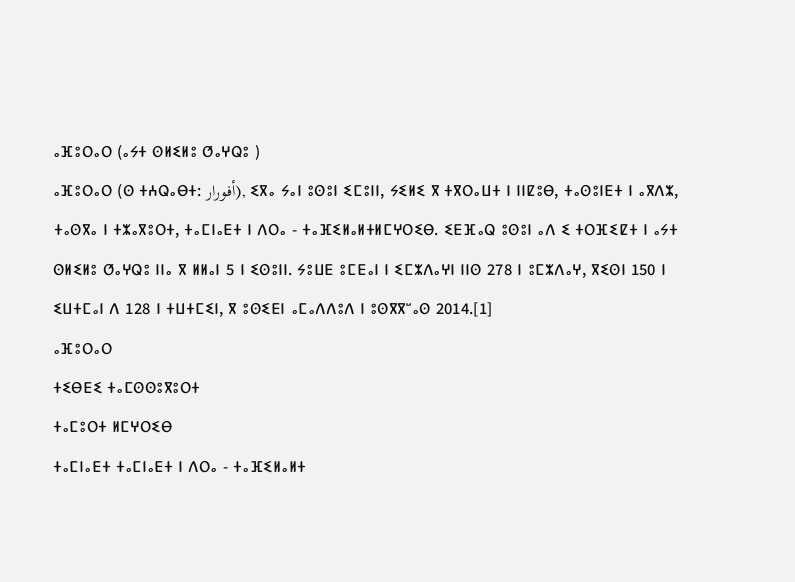ⴰⴼⵓⵔⴰⵔ (ⴰⵢⵜ ⵙⵍⵉⵍⵓ ⵚⴰⵖⵕⵓ )
ⴰⴼⵓⵔⴰⵔ (ⵙ ⵜⵄⵕⴰⴱⵜ: أفورار), ⵉⴳⴰ ⵢⴰⵏ ⵓⵙⵓⵏ ⵉⵎⵓⵏⵏ, ⵢⵉⵍⵉ ⴳ ⵜⴳⵔⴰⵡⵜ ⵏ ⵏⵏⵇⵓⴱ, ⵜⴰⵙⵓⵏⴹⵜ ⵏ ⴰⴳⴷⵣ, ⵜⴰⵙⴳⴰ ⵏ ⵜⵣⴰⴳⵓⵔⵜ, ⵜⴰⵎⵏⴰⴹⵜ ⵏ ⴷⵔⴰ - ⵜⴰⴼⵉⵍⴰⵍⵜⵍⵎⵖⵔⵉⴱ. ⵉⴹⴼⴰⵕ ⵓⵙⵓⵏ ⴰⴷ ⵉ ⵜⵔⴼⵉⵇⵜ ⵏ ⴰⵢⵜ ⵙⵍⵉⵍⵓ ⵚⴰⵖⵕⵓ ⵏⵏⴰ ⴳ ⵍⵍⴰⵏ 5 ⵏ ⵉⵙⵓⵏⵏ. ⵢⵓⵡⴹ ⵓⵎⴹⴰⵏ ⵏ ⵉⵎⵣⴷⴰⵖⵏ ⵏⵏⵙ 278 ⵏ ⵓⵎⵣⴷⴰⵖ, ⴳⵉⵙⵏ 150 ⵏ ⵉⵡⵜⵎⴰⵏ ⴷ 128 ⵏ ⵜⵡⵜⵎⵉⵏ, ⴳ ⵓⵙⵉⴹⵏ ⴰⵎⴰⴷⴷⵓⴷ ⵏ ⵓⵙⴳⴳⵯⴰⵙ 2014.[1]
ⴰⴼⵓⵔⴰⵔ
ⵜⵉⴱⴹⵉ ⵜⴰⵎⵙⵙⵓⴳⵓⵔⵜ
ⵜⴰⵎⵓⵔⵜ ⵍⵎⵖⵔⵉⴱ
ⵜⴰⵎⵏⴰⴹⵜ ⵜⴰⵎⵏⴰⴹⵜ ⵏ ⴷⵔⴰ - ⵜⴰⴼⵉⵍⴰⵍⵜ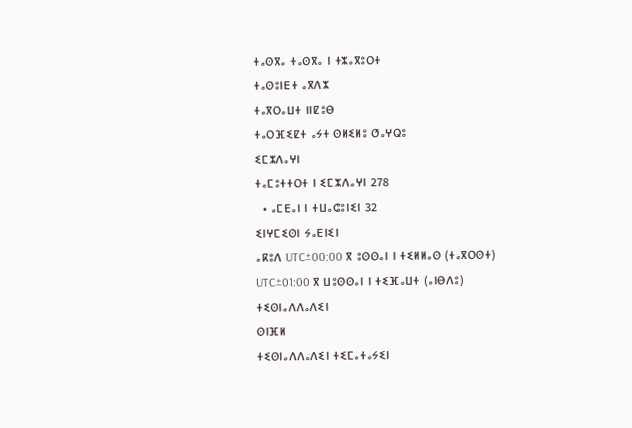ⵜⴰⵙⴳⴰ ⵜⴰⵙⴳⴰ ⵏ ⵜⵣⴰⴳⵓⵔⵜ
ⵜⴰⵙⵓⵏⴹⵜ ⴰⴳⴷⵣ
ⵜⴰⴳⵔⴰⵡⵜ ⵏⵏⵇⵓⴱ
ⵜⴰⵔⴼⵉⵇⵜ ⴰⵢⵜ ⵙⵍⵉⵍⵓ ⵚⴰⵖⵕⵓ
ⵉⵎⵣⴷⴰⵖⵏ
ⵜⴰⵎⵓⵜⵜⵔⵜ ⵏ ⵉⵎⵣⴷⴰⵖⵏ 278
  • ⴰⵎⴹⴰⵏ ⵏ ⵜⵡⴰⵛⵓⵏⵉⵏ 32
ⵉⵏⵖⵎⵉⵙⵏ ⵢⴰⴹⵏⵉⵏ
ⴰⴽⵓⴷ UTC±00:00 ⴳ ⵓⵙⵙⴰⵏ ⵏ ⵜⵉⵍⵍⴰⵙ (ⵜⴰⴳⵔⵙⵜ)
UTC±01:00 ⴳ ⵡⵓⵙⵙⴰⵏ ⵏ ⵜⵉⴼⴰⵡⵜ (ⴰⵏⴱⴷⵓ)
ⵜⵉⵙⵏⴰⴷⴷⴰⴷⵉⵏ
ⵙⵏⴼⵍ
ⵜⵉⵙⵏⴰⴷⴷⴰⴷⵉⵏ ⵜⵉⵎⴰⵜⴰⵢⵉⵏ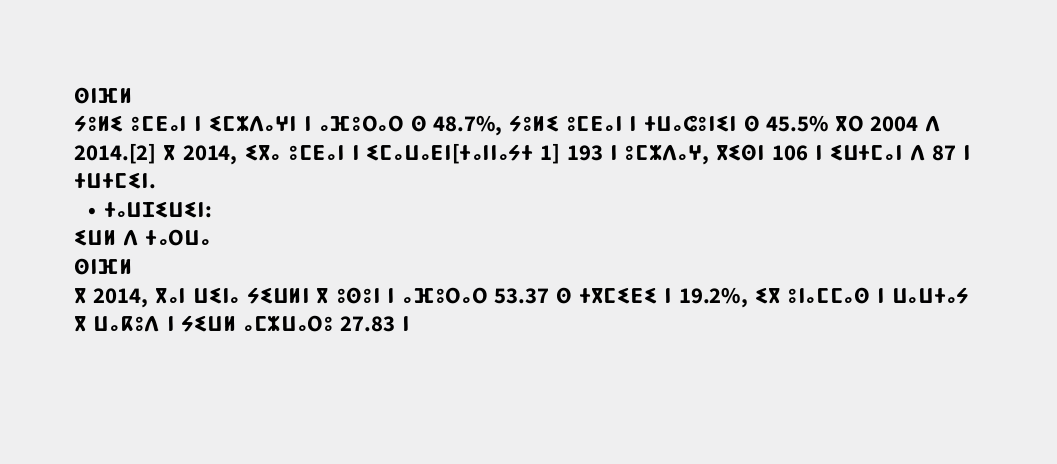ⵙⵏⴼⵍ
ⵢⵓⵍⵉ ⵓⵎⴹⴰⵏ ⵏ ⵉⵎⵣⴷⴰⵖⵏ ⵏ ⴰⴼⵓⵔⴰⵔ ⵙ 48.7%, ⵢⵓⵍⵉ ⵓⵎⴹⴰⵏ ⵏ ⵜⵡⴰⵛⵓⵏⵉⵏ ⵙ 45.5% ⴳⵔ 2004 ⴷ 2014.[2] ⴳ 2014, ⵉⴳⴰ ⵓⵎⴹⴰⵏ ⵏ ⵉⵎⴰⵡⴰⴹⵏ[ⵜⴰⵏⵏⴰⵢⵜ 1] 193 ⵏ ⵓⵎⵣⴷⴰⵖ, ⴳⵉⵙⵏ 106 ⵏ ⵉⵡⵜⵎⴰⵏ ⴷ 87 ⵏ ⵜⵡⵜⵎⵉⵏ.
  • ⵜⴰⵡⵊⵉⵡⵉⵏ:
ⵉⵡⵍ ⴷ ⵜⴰⵔⵡⴰ
ⵙⵏⴼⵍ
ⴳ 2014, ⴳⴰⵏ ⵡⵉⵏⴰ ⵢⵉⵡⵍⵏ ⴳ ⵓⵙⵓⵏ ⵏ ⴰⴼⵓⵔⴰⵔ 53.37 ⵙ ⵜⴳⵎⵉⴹⵉ ⵏ 19.2%, ⵉⴳ ⵓⵏⴰⵎⵎⴰⵙ ⵏ ⵡⴰⵡⵜⴰⵢ ⴳ ⵡⴰⴽⵓⴷ ⵏ ⵢⵉⵡⵍ ⴰⵎⵣⵡⴰⵔⵓ 27.83 ⵏ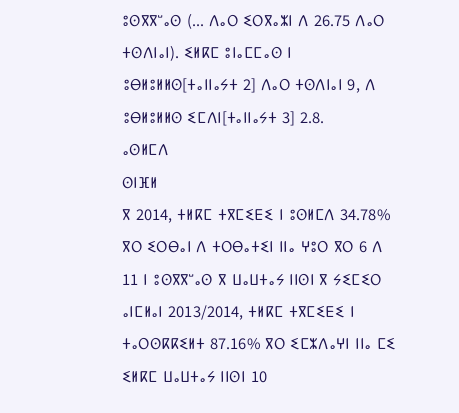ⵓⵙⴳⴳⵯⴰⵙ (... ⴷⴰⵔ ⵉⵔⴳⴰⵣⵏ ⴷ 26.75 ⴷⴰⵔ ⵜⵙⴷⵏⴰⵏ). ⵉⵍⴽⵎ ⵓⵏⴰⵎⵎⴰⵙ ⵏ ⵓⴱⵍⵓⵍⵍⵙ[ⵜⴰⵏⵏⴰⵢⵜ 2] ⴷⴰⵔ ⵜⵙⴷⵏⴰⵏ 9, ⴷ ⵓⴱⵍⵓⵍⵍⵙ ⵉⵎⴷⵏ[ⵜⴰⵏⵏⴰⵢⵜ 3] 2.8.
ⴰⵙⵍⵎⴷ
ⵙⵏⴼⵍ
ⴳ 2014, ⵜⵍⴽⵎ ⵜⴳⵎⵉⴹⵉ ⵏ ⵓⵙⵍⵎⴷ 34.78% ⴳⵔ ⵉⵔⴱⴰⵏ ⴷ ⵜⵔⴱⴰⵜⵉⵏ ⵏⵏⴰ ⵖⵓⵔ ⴳⵔ 6 ⴷ 11 ⵏ ⵓⵙⴳⴳⵯⴰⵙ ⴳ ⵡⴰⵡⵜⴰⵢ ⵏⵏⵙⵏ ⴳ ⵢⵉⵎⵉⵔ ⴰⵏⵎⵍⴰⵏ 2013/2014, ⵜⵍⴽⵎ ⵜⴳⵎⵉⴹⵉ ⵏ ⵜⴰⵔⵙⴽⴽⵉⵍⵜ 87.16% ⴳⵔ ⵉⵎⵣⴷⴰⵖⵏ ⵏⵏⴰ ⵎⵉ ⵉⵍⴽⵎ ⵡⴰⵡⵜⴰⵢ ⵏⵏⵙⵏ 10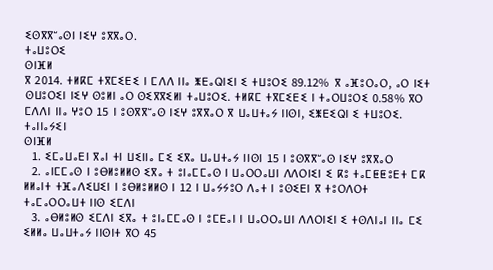ⵉⵙⴳⴳⵯⴰⵙⵏ ⵏⵉⵖ ⵓⴳⴳⴰⵔ.
ⵜⴰⵡⵓⵔⵉ
ⵙⵏⴼⵍ
ⴳ 2014. ⵜⵍⴽⵎ ⵜⴳⵎⵉⴹⵉ ⵏ ⵎⴷⴷ ⵏⵏⴰ ⵥⴹⴰⵕⵏⵉⵏ ⵉ ⵜⵡⵓⵔⵉ 89.12% ⴳ ⴰⴼⵓⵔⴰⵔ, ⴰⵔ ⵏⵉⵜ ⵙⵡⵓⵔⵉⵏ ⵏⵉⵖ ⵙⵓⵍⵏ ⴰⵔ ⵙⵉⴳⴳⵉⵍⵏ ⵜⴰⵡⵓⵔⵉ. ⵜⵍⴽⵎ ⵜⴳⵎⵉⴹⵉ ⵏ ⵜⴰⵔⵡⵓⵔⵉ 0.58% ⴳⵔ ⵎⴷⴷⵏ ⵏⵏⴰ ⵖⵓⵔ 15 ⵏ ⵓⵙⴳⴳⵯⴰⵙ ⵏⵉⵖ ⵓⴳⴳⴰⵔ ⴳ ⵡⴰⵡⵜⴰⵢ ⵏⵏⵙⵏ, ⵉⵥⴹⵉⵕⵏ ⵉ ⵜⵡⵓⵔⵉ.
ⵜⴰⵏⵏⴰⵢⵉⵏ
ⵙⵏⴼⵍ
  1. ⵉⵎⴰⵡⴰⴹⵏ ⴳⴰⵏ ⵜⵏ ⵡⵉⵏⵏⴰ ⵎⵉ ⵉⴳⴰ ⵡⴰⵡⵜⴰⵢ ⵏⵏⵙⵏ 15 ⵏ ⵓⵙⴳⴳⵯⴰⵙ ⵏⵉⵖ ⵓⴳⴳⴰⵔ
  2. ⴰⵏⵎⵎⴰⵙ ⵏ ⵓⴱⵍⵓⵍⵍⵙ ⵉⴳⴰ ⵜ ⵓⵏⴰⵎⵎⴰⵙ ⵏ ⵡⴰⵔⵔⴰⵡⵏ ⴷⴷⵔⵏⵉⵏ ⵉ ⴽⵓ ⵜⴰⵎⵟⵟⵓⴹⵜ ⵎⴽ ⵍⵍⴰⵏⵜ ⵜⴼⴰⴷⵉⵡⵉⵏ ⵏ ⵓⴱⵍⵓⵍⵍⵙ ⵏ 12 ⵏ ⵡⴰⵢⵢⵓⵔ ⴷⴰⵜ ⵏ ⵓⵙⵉⴹⵏ ⴳ ⵜⵓⵔⴷⵔⵜ ⵜⴰⵎⴰⵔⵔⴰⵡⵜ ⵏⵏⵙ ⵉⵎⴷⵏ
  3. ⴰⴱⵍⵓⵍⵙ ⵉⵎⴷⵏ ⵉⴳⴰ ⵜ ⵓⵏⴰⵎⵎⴰⵙ ⵏ ⵓⵎⴹⴰⵏ ⵏ ⵡⴰⵔⵔⴰⵡⵏ ⴷⴷⵔⵏⵉⵏ ⵉ ⵜⵙⴷⵏⴰⵏ ⵏⵏⴰ ⵎⵉ ⵉⵍⵍⴰ ⵡⴰⵡⵜⴰⵢ ⵏⵏⵙⵏⵜ ⴳⵔ 45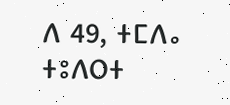ⴷ 49, ⵜⵎⴷⴰ ⵜⵓⴷⵔⵜ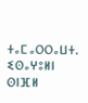ⵜⴰⵎⴰⵔⵔⴰⵡⵜ.
ⵉⵙⴰⵖⵓⵍⵏ
ⵙⵏⴼⵍ